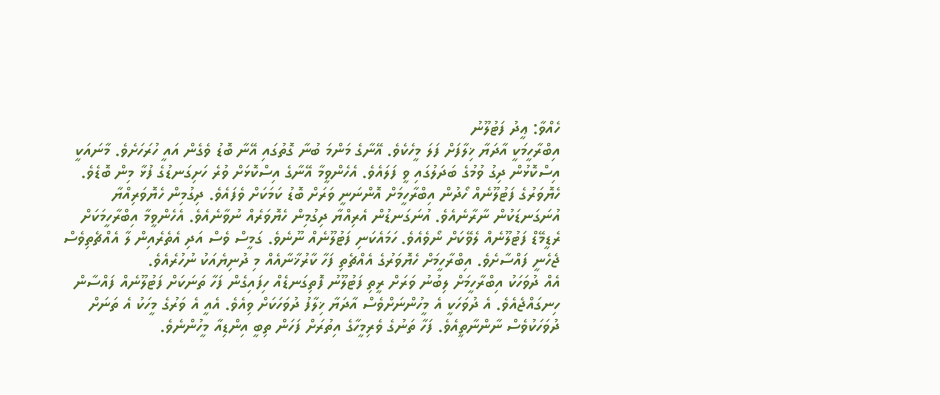ހެއްވާ: ޢީދު ފަޓުލޫނު
އިބްރާހީމަކީ އާދަޔާ ޚިލާފަށް ފަލަ މީހެކެވެ. އޭނާގެ މަންމަ ބުނާ ގޮތުގައި އޭނާ ބޮޑު ވެގެން އައީ ހުރަހަށެވެ. މާނައަކީ އިސްކޮޅުން ދިގު ވުމުގެ ބަދަލުގައި ވީ ފަލައެވެ. އެހެންވީމާ އޭނާގެ އިސްކޮޅަށް ވުރެ ހަށިގަނޑުގެ ފުޅާ މިން ބޮޑެވެ.
ހެޔޮވަރުގެ ފަޓުލޫނެއް ހޯދުން އިބްރާހީމަށް އޮންނަނީ ވަރަށް ބޮޑު ކަމަކަށް ވެފައެވެ. ދިގުމިން ހެޔޮވަރިއްޔާ އުނަގަނޑަކުން ނާރާނެއެވެ. އުނަގަނޑުން އެރިއްޔާ ދިގުމިން ހެޔޮވަރެއް ނުވާނެއެވެ. އެހެންވީމާ އިބްރާހީމަކަށް ރެޑީމޭޑް ފަޓުލޫނެއް ލެވޭކަށް ނޯވެއެވެ. ހަމައެކަނި ފަޓުލޫނެއް ނޫނެވެ. ގަމީސް ވެސް އަދި އެތެރެއިން ލާ އެއްޗެތިވެސް ޖެހެނީ ފައްސާށެވެ. އިބްރާހީމަށް ހެޔޮވަރުގެ އެއްޗެތި ފަހާ ކާރުޚާނާއެއް މި ދުނިޔެއަކު ނުހުރެއެވެ.
އެއް ދުވަހަކު އިބްރާހީމަށް ލިބުނު ވަރަށް ރީތި ފަޓުލޫނު ފޮތިގަނޑެއް ހިފައިގެން ފަހާ ތަނަކަށް ފަޓުލޫނެއް ފައްސާން ހިނގައްޖެއެވެ. އެ ދުވަހަކީ އެ މީހުންނަށްވެސް އާދަޔާ ޚިލާފު ދުވަހަކަށް ވިއެވެ. އެއީ އެ ވަރުގެ މީހަކު އެ ތަނަށް ދުވަހަކުވެސް ނާންނާތީއެވެ. ފަހާ ތަނުގެ ވެރިމީހާގެ އިތުރަށް ފަހަން ތިބީ އިންޑިއާ މީހުންނެވެ.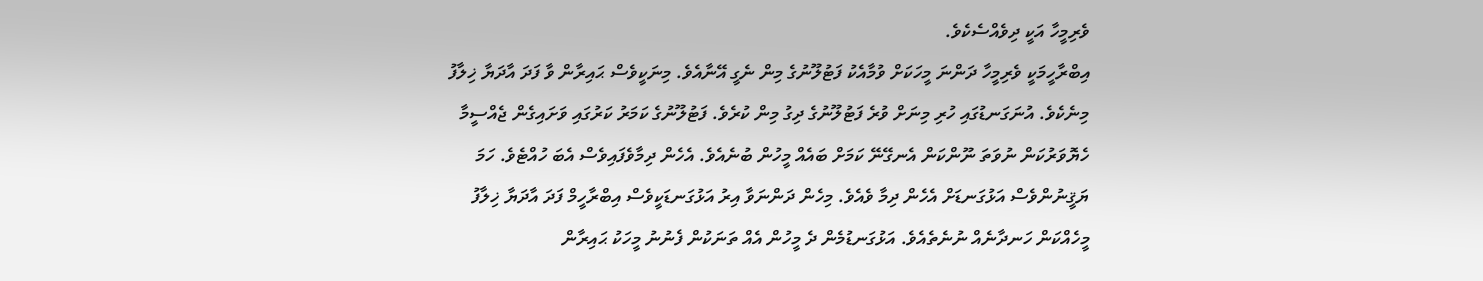ވެރިމީހާ އަކީ ދިވެއްސެކެވެ.
އިބްރާހީމަކީ ވެރިމީހާ ދަންނަ މީހަކަށް ވުމާއެކު ފަޓުލޫނުގެ މިން ނެގީ އޭނާއެވެ. މިނަކީވެސް ޙައިރާން ވާ ފަދަ އާދަޔާ ޚިލާފު މިނެކެވެ. އުނަގަނޑުގައި ހުރި މިނަށް ވުރެ ފަޓުލޫނުގެ ދިގު މިން ކުރެވެ. ފަޓުލޫނުގެ ކަމަރު ކަރުގައި ވަށައިގެން ޖެއްސީމާ ހެޔޮވަރުކަން ނުވަތަ ނޫންކަން އެނގޭނޭ ކަމަށް ބައެއް މީހުން ބުނެއެވެ. އެހެން ދިމާވެފައިވެސް އެބަ ހުއްޓެވެ. ހަމަ ޔަޤީނުންވެސް އަޅުގަނޑަށް އެހެން ދިމާ ވެއެވެ. މިހެން ދަންނަވާ އިރު އަޅުގަނޑަކީވެސް އިބްރާހީމް ފަދަ އާދަޔާ ޚިލާފު މީހެއްކަން ހަނދާނެއް ނުނެތެއެވެ. އަޅުގަނޑުމެން ދެ މީހުން އެއް ތަނަކުން ފެނުނު މީހަކު ޙައިރާން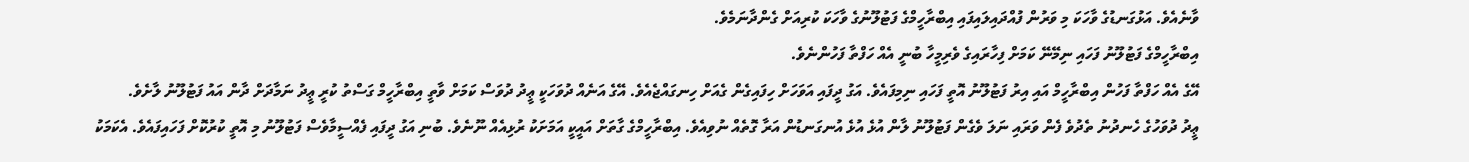ވާނެއެވެ. އަޅުގަނޑުގެ ވާހަކަ މި ވަރުން ފުއްދައިލައިފައި އިބްރާހީމްގެ ފަޓުލޫނުގެ ވާހަކަ ކުރިއަށް ގެންދާނަމެވެ.
އިބްރާހީމްގެ ފަޓުލޫނު ފަހައި ނިމޭނޭ ކަމަށް ފިހާރައިގެ ވެރިމީހާ ބުނީ އެއް ހަފްތާ ފަހުންނެވެ.
އޭގެ އެއް ހަފްތާ ފަހުން އިބްރާހީމް އައި އިރު ފަޓުލޫނު އޮތީ ފަހައި ނިމިފައެވެ. އަގު ދީފައި އަވަހަށް ހިފައިގެން ގެއަށް ހިނގައްޖެއެވެ. އޭގެ އަނެއް ދުވަހަކީ ޢީދު ދުވަސް ކަމަށް ވާތީ އިބްރާހީމް ގަސްތު ކުރީ ޢީދު ނަމާދަށް ދާން އައު ފަޓުލޫނު ލާށެވެ.
ޢީދު ދުވަހުގެ ހެނދުނު ތެދުވެ ފެން ވަރައި ނަލަ ވެގެން ފަޓުލޫނު ލާން އުޅެ އުޅެ އުނގަނޑުން އަރާ ގޮތެއް ނުވިއެވެ. އިބްރާހީމްގެ ގާތަށް އައީކީ އަމަށަކު ރުޅިއެއް ނޫނެވެ. ބުނި އަގު ދީފައި ފެއްސީމާވެސް ފަޓުލޫނު މި އޮތީ ކުރުކޮށް ފަހައިފައެވެ. އެކަމަކު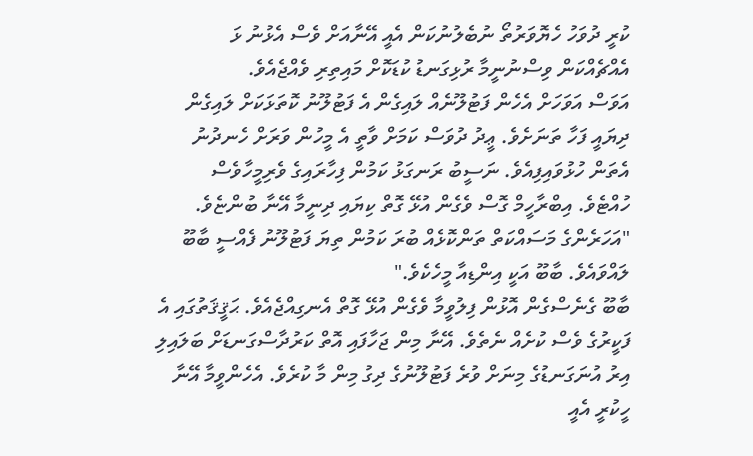ކުރީ ދުވަހު ހެޔޮވަރުތޯ ނުބެލުނުކަން އެއީ އޭނާއަށް ވެސް އެޅުނު ޅަ އެއްޗެއްކަން ވިސްނުނީމާ ރުޅިގަނޑު ކުޑަކޮށް މައިތިރި ވެއްޖެއެވެ.
އަވަސް އަވަހަށް އެހެން ފަޓުލޫނެއް ލައިގެން އެ ފަޓުލޫނު ކޮތަޅަކަށް ލައިގެން ދިޔައީ ފަހާ ތަނަށެވެ. ޢީދު ދުވަސް ކަމަށް ވާތީ އެ މީހުން ވަރަށް ހެނދުނު އެތަން ހުޅުވައިފިއެވެ. ނަސީބު ރަނގަޅު ކަމުން ފިހާރައިގެ ވެރިމީހާވެސް ހުއްޓެވެ. އިބްރާހީމް ގޮސް ވެގެން އުޅޭ ގޮތް ކިޔައި ދިނީމާ އޭނާ ބުންޏެވެ.
"އަހަރެންގެ މަސައްކަތް ތަންކޮޅެއް ބުރަ ކަމުން ތިޔަ ފަޓުލޫނު ފެއްސީ ބާބޫ ލައްވައެވެ. ބާބޫ އަކީ އިންޑިއާ މީހެކެވެ."
ބާބޫ ގެނެސްގެން އޮޅުން ފިލުވީމާ ވެގެން އުޅޭ ގޮތް އެނގިއްޖެއެވެ. ޙަޤީޤަތުގައި އެ ފަކީރުގެ ވެސް ކުށެއް ނެތެވެ. އޭނާ މިން ޖަހާފައި އޮތް ކަރުދާސްގަނޑަށް ބަލައިލި އިރު އުނަގަނޑުގެ މިނަށް ވުރެ ފަޓުލޫނުގެ ދިގު މިން މާ ކުރެވެ. އެހެންވީމާ އޭނާ ހީކުރީ އެއީ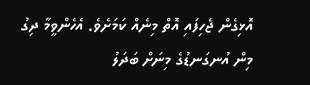އޮޅިގެން ޖެހިފައި އޮތް މިނެއް ކަމަށެވެ. އެހެންވީމާ ދިގު މިން އުނގަނޑުގެ މިނަށް ބަދަލު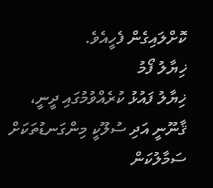ކޮށްލައިގެން ފެހީއެވެ.
ޚިޔާލު ފޯމު
ޚިޔާލު ފައުޅު ކުރެއްވުމުގައި ދީނީ، ޤާނޫނީ އަދި ސުލޫކީ މިންގަނޑުތަކަށް ސަމާލުކަން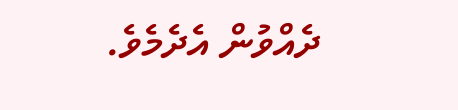ދެއްވުން އެދެމެވެ.